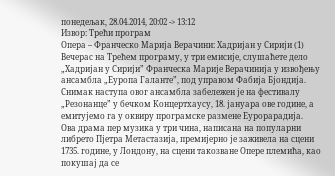понедељак, 28.04.2014, 20:02 -> 13:12
Извор: Трећи програм
Опера – Франческо Марија Верачини: Хадријан у Сирији (1)
Вечерас на Трећем програму, у три емисије, слушаћете дело „Хадријан у Сирији” Франческа Марије Верачинија у извођењу ансамбла „Еуропа Галанте”, под управом Фабија Бјондија. Снимак наступа овог ансамбла забележен је на фестивалу „Резонанце” у бечком Концертхаусу, 18. јануара ове године, а емитујемо га у оквиру програмске размене Еурорарадија.
Ова драма пер музика у три чина, написана на популарни либрето Пјетра Метастазија, премијерно је заживела на сцени 1735. године, у Лондону, на сцени такозване Опере племића, као покушај да се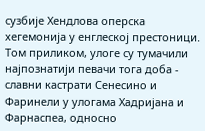сузбије Хендлова оперска хегемонија у енглеској престоници. Том приликом, улоге су тумачили најпознатији певачи тога доба - славни кастрати Сенесино и Фаринели у улогама Хадријана и Фарнаспеа, односно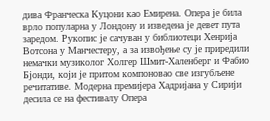дива Франческа Куцони као Емирена. Опера је била врло популарна у Лондону и изведена је девет пута заредом. Рукопис је сачуван у библиотеци Хенрија Вотсона у Манчестеру, а за извођење су је приредили немачки музиколог Холгер Шмит-Халенберг и Фабио Бјонди, који је притом компоновао све изгубљене речитативе. Модерна премијера Хадријана у Сирији десила се на фестивалу Опера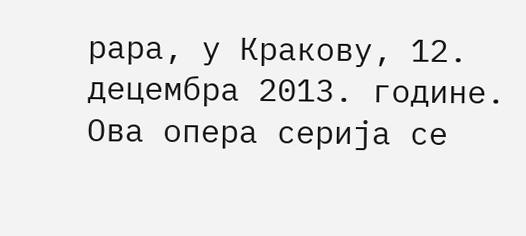рара, у Кракову, 12. децембра 2013. године.
Ова опера серија се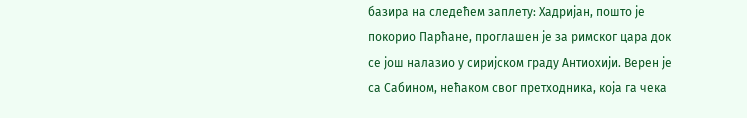базира на следећем заплету: Хадријан, пошто је покорио Парћане, проглашен је за римског цара док се још налазио у сиријском граду Антиохији. Верен је са Сабином, нећаком свог претходника, која га чека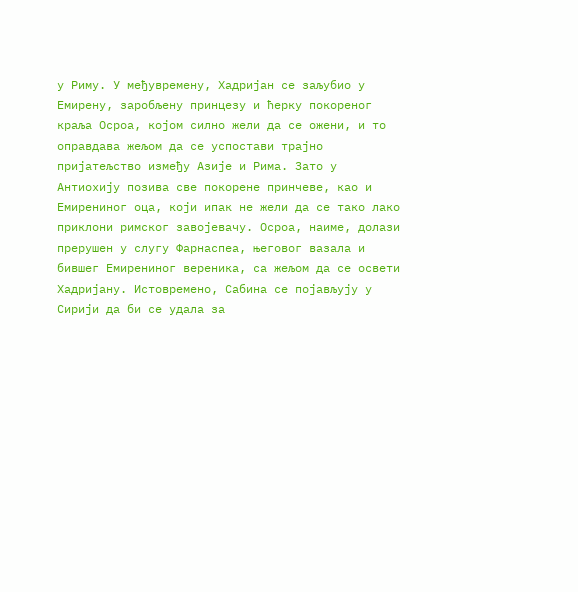у Риму. У међувремену, Хадријан се заљубио у Емирену, заробљену принцезу и ћерку покореног краља Осроа, којом силно жели да се ожени, и то оправдава жељом да се успостави трајно пријатељство између Азије и Рима. Зато у Антиохију позива све покорене принчеве, као и Емирениног оца, који ипак не жели да се тако лако приклони римског завојевачу. Осроа, наиме, долази прерушен у слугу Фарнаспеа, његовог вазала и бившег Емирениног вереника, са жељом да се освети Хадријану. Истовремено, Сабина се појављују у Сирији да би се удала за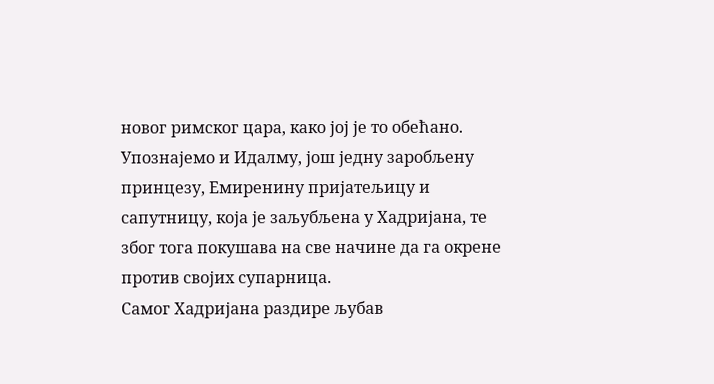новог римског цара, како јој је то обећано. Упознајемо и Идалму, још једну заробљену принцезу, Емиренину пријатељицу и сапутницу, која је заљубљена у Хадријана, те због тога покушава на све начине да га окрене против својих супарница.
Самог Хадријана раздире љубав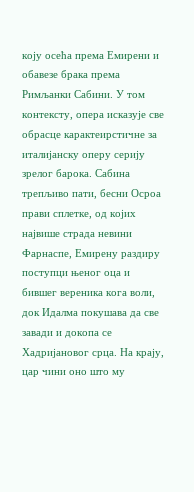коју осећа према Емирени и обавезе брака према Римљанки Сабини. У том контексту, опера исказује све обрасце карактеирстичне за италијанску оперу серију зрелог барока. Сабина трепљиво пати, бесни Осроа прави сплетке, од којих највише страда невини Фарнаспе, Емирену раздиру поступци њеног оца и бившег вереника кога воли, док Идалма покушава да све завади и докопа се Хадријановог срца. На крају, цар чини оно што му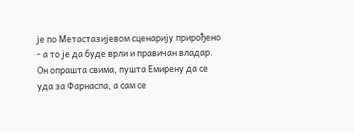је по Метастазијевом сценарију прирођено - а то је да буде врли и правичан владар. Он опрашта свима, пушта Емирену да се уда за Фарнаспа, а сам се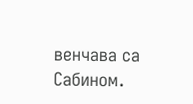венчава са Сабином.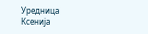Уредница Ксенија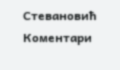Стевановић
Коментари